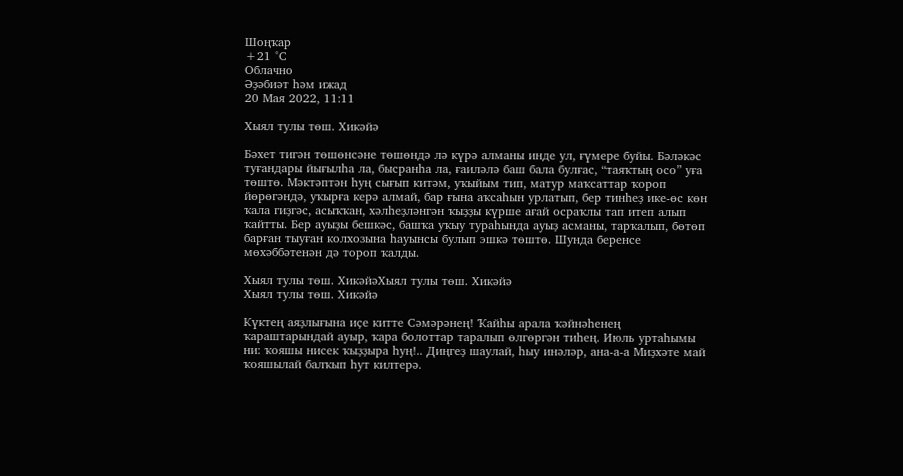Шоңҡар
+21 °С
Облачно
Әҙәбиәт һәм ижад
20 Мая 2022, 11:11

Хыял тулы төш. Хикәйә

Бәхет тигән төшөнсәне төшөндә лә күрә алманы инде ул, ғүмере буйы. Бәләкәс туғандары йығылһа ла, бысранһа ла, ғаиләлә баш бала булғас, “таяҡтың осо” уға төштө. Мәктәптән һуң сығып китәм, уҡыйым тип, матур маҡсаттар ҡороп йөрөгәндә, уҡырға керә алмай, бар ғына аҡсаһын урлатып, бер тинһеҙ ике-өс көн ҡала гиҙгәс, асыҡҡан, хәлһеҙләнгән ҡыҙҙы күрше ағай осраҡлы тап итеп алып ҡайтты. Бер ауыҙы бешкәс, башҡа уҡыу тураһында ауыҙ асманы, тарҡалып, бөтөп барған тыуған колхозына һауынсы булып эшкә төштө. Шунда беренсе мөхәббәтенән дә тороп ҡалды.

Хыял тулы төш. ХикәйәХыял тулы төш. Хикәйә
Хыял тулы төш. Хикәйә

Күктең аяҙлығына иҫе китте Сәмәрәнең! Ҡайһы арала ҡәйнәһенең ҡараштарындай ауыр, ҡара болоттар таралып өлгөргән тиһең. Июль уртаһымы ни: ҡояшы нисек ҡыҙҙыра һуң!.. Диңгеҙ шаулай, һыу инәләр, ана-а-а Миҙхәте май ҡояшылай балҡып һут килтерә.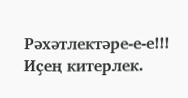Рәхәтлектәре-е-е!!! Иҫең китерлек.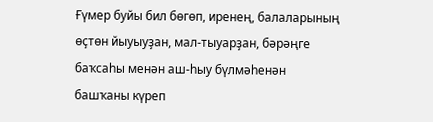Ғүмер буйы бил бөгөп, иренең, балаларының өҫтөн йыуыуҙан, мал-тыуарҙан, бәрәңге баҡсаһы менән аш-һыу бүлмәһенән башҡаны күреп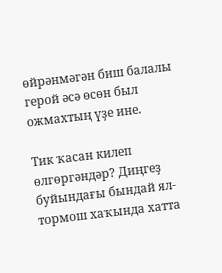өйрәнмәгән биш балалы герой әсә өсөн был ожмахтың үҙе ине.

Тик ҡасан килеп өлгөргәндәр? Диңгеҙ буйындағы бындай ял-тормош хаҡында хатта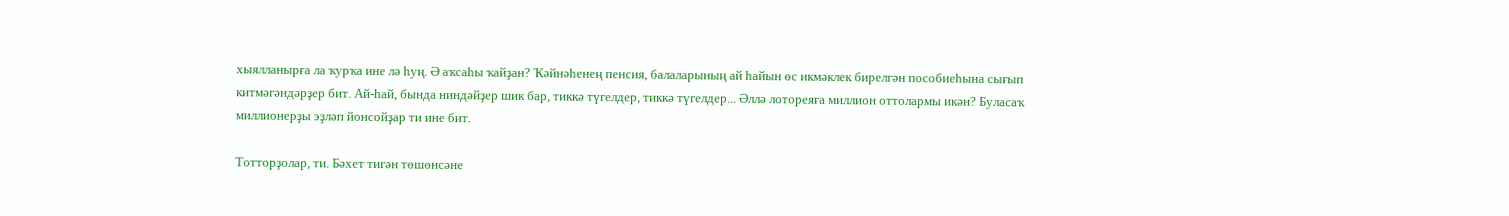хыялланырға ла ҡурҡа ине лә һуң. Ә аҡсаһы ҡайҙан? Ҡәйнәһенең пенсия, балаларының ай һайын өс икмәклек бирелгән пособиеһына сығып китмәгәндәрҙер бит. Ай-һай, бында ниндәйҙер шик бар, тиккә түгелдер, тиккә түгелдер... Әллә лотореяға миллион оттолармы икән? Буласаҡ миллионерҙы эҙләп йонсойҙар ти ине бит.

Тотторҙолар, ти. Бәхет тигән төшөнсәне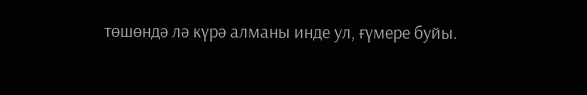төшөндә лә күрә алманы инде ул, ғүмере буйы.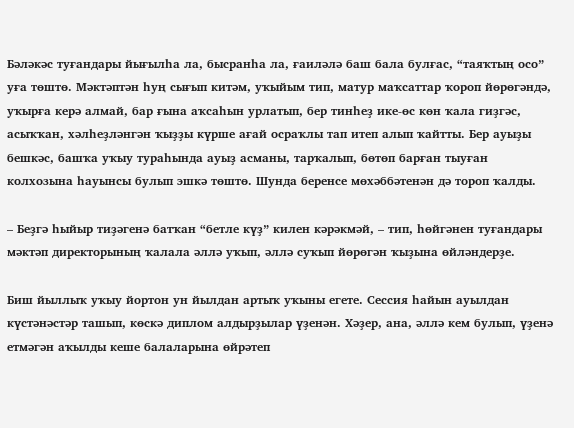Бәләкәс туғандары йығылһа ла, бысранһа ла, ғаиләлә баш бала булғас, “таяҡтың осо” уға төштө. Мәктәптән һуң сығып китәм, уҡыйым тип, матур маҡсаттар ҡороп йөрөгәндә, уҡырға керә алмай, бар ғына аҡсаһын урлатып, бер тинһеҙ ике-өс көн ҡала гиҙгәс, асыҡҡан, хәлһеҙләнгән ҡыҙҙы күрше ағай осраҡлы тап итеп алып ҡайтты. Бер ауыҙы бешкәс, башҡа уҡыу тураһында ауыҙ асманы, тарҡалып, бөтөп барған тыуған колхозына һауынсы булып эшкә төштө. Шунда беренсе мөхәббәтенән дә тороп ҡалды.

– Беҙгә һыйыр тиҙәгенә батҡан “бетле күҙ” килен кәрәкмәй, – тип, һөйгәнен туғандары мәктәп директорының ҡалала әллә уҡып, әллә суҡып йөрөгән ҡыҙына өйләндерҙе.

Биш йыллыҡ уҡыу йортон ун йылдан артыҡ уҡыны егете. Сессия һайын ауылдан күстәнәстәр ташып, көскә диплом алдырҙылар үҙенән. Хәҙер, ана, әллә кем булып, үҙенә етмәгән аҡылды кеше балаларына өйрәтеп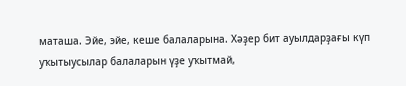маташа. Эйе, эйе, кеше балаларына. Хәҙер бит ауылдарҙағы күп уҡытыусылар балаларын үҙе уҡытмай,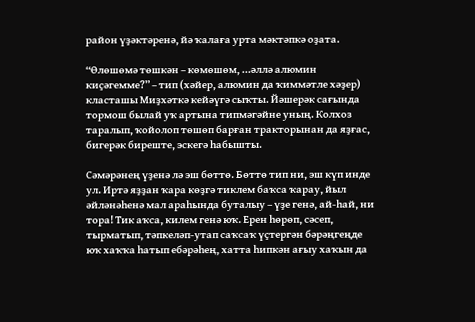район үҙәктәренә, йә ҡалаға урта мәктәпкә оҙата.

“Өлөшөмә төшкән – көмөшөм, …әллә алюмин киҫәгемме?” – тип (хәйер, алюмин да ҡиммәтле хәҙер) класташы Миҙхәткә кейәүгә сыҡты. Йәшерәк сағында тормош былай уҡ артына типмәгәйне уның. Колхоз таралып, ҡойолоп төшөп барған тракторынан да яҙғас, бигерәк биреште, эскегә һабышты.

Сәмәрәнең үҙенә лә эш бөттө. Бөттө тип ни, эш күп инде ул. Иртә яҙҙан ҡара көҙгә тиклем баҡса ҡарау, йыл әйләнәһенә мал араһында буталыу – үҙе генә, ай-һай, ни тора! Тик аҡса, килем генә юҡ. Ерен һөрөп, сәсеп, тырматып, тәпкеләп-утап саҡсаҡ үҫтергән бәрәңгеңде юҡ хаҡҡа һатып ебәрәһең, хатта һипкән ағыу хаҡын да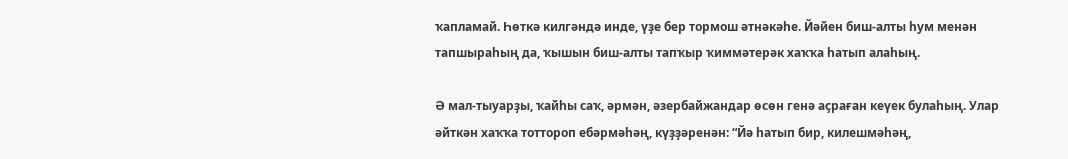ҡапламай. Һөткә килгәндә инде, үҙе бер тормош әтнәкәһе. Йәйен биш-алты һум менән тапшыраһың да, ҡышын биш-алты тапҡыр ҡиммәтерәк хаҡҡа һатып алаһың.

Ә мал-тыуарҙы, ҡайһы саҡ, әрмән, әзербайжандар өсөн генә аҫраған кеүек булаһың. Улар әйткән хаҡҡа тоттороп ебәрмәһәң, күҙҙәренән: “Йә һатып бир, килешмәһәң,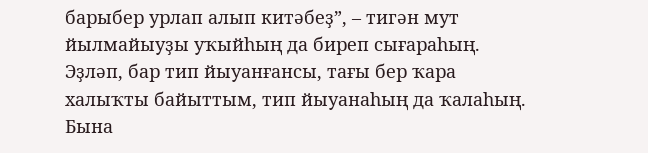барыбер урлап алып китәбеҙ”, – тигән мут йылмайыуҙы уҡыйһың да биреп сығараһың. Эҙләп, бар тип йыуанғансы, тағы бер ҡара халыҡты байыттым, тип йыуанаһың да ҡалаһың. Бына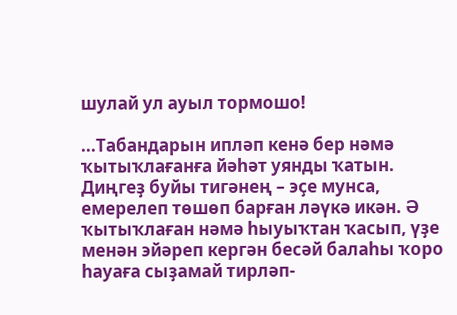шулай ул ауыл тормошо!

...Табандарын ипләп кенә бер нәмә ҡытыҡлағанға йәһәт уянды ҡатын. Диңгеҙ буйы тигәнең – эҫе мунса, емерелеп төшөп барған ләүкә икән. Ә ҡытыҡлаған нәмә һыуыҡтан ҡасып, үҙе менән эйәреп кергән бесәй балаһы ҡоро һауаға сыҙамай тирләп-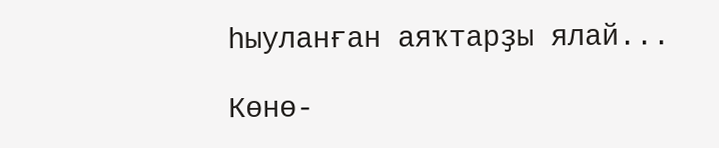һыуланған аяҡтарҙы ялай...

Көнө-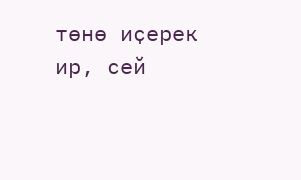төнө иҫерек ир, сей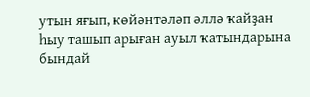утын яғып, көйәнтәләп әллә ҡайҙан һыу ташып арыған ауыл ҡатындарына бындай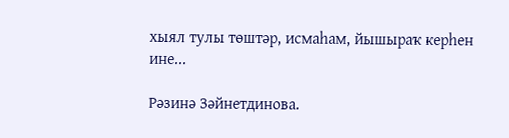хыял тулы төштәр, исмаһам, йышыраҡ керһен ине...

Рәзинә Зәйнетдинова.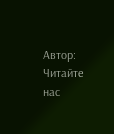Автор:
Читайте нас